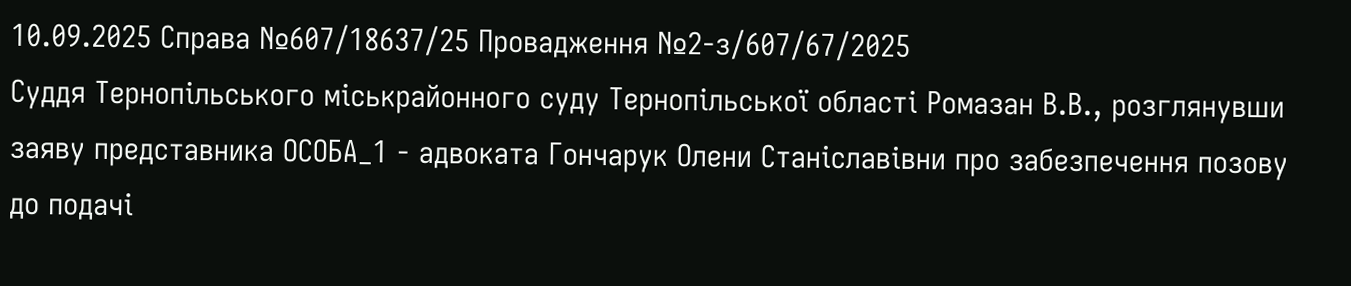10.09.2025 Справа №607/18637/25 Провадження №2-з/607/67/2025
Суддя Тернопільського міськрайонного суду Тернопільської області Ромазан В.В., розглянувши заяву представника ОСОБА_1 - адвоката Гончарук Олени Станіславівни про забезпечення позову до подачі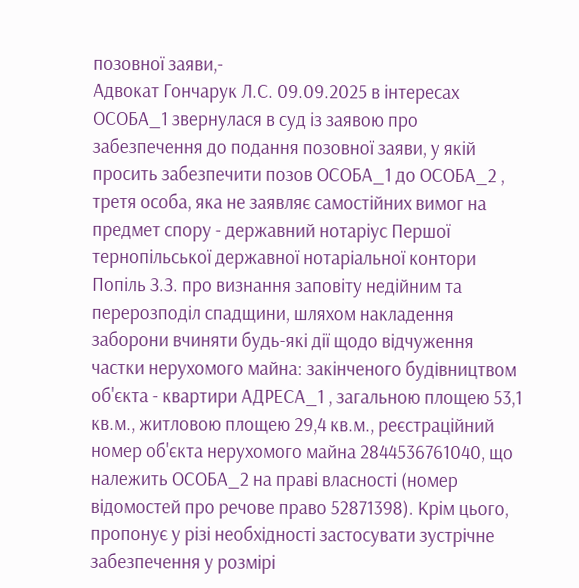позовної заяви,-
Адвокат Гончарук Л.С. 09.09.2025 в інтересах ОСОБА_1 звернулася в суд із заявою про забезпечення до подання позовної заяви, у якій просить забезпечити позов ОСОБА_1 до ОСОБА_2 , третя особа, яка не заявляє самостійних вимог на предмет спору - державний нотаріус Першої тернопільської державної нотаріальної контори Попіль З.З. про визнання заповіту недійним та перерозподіл спадщини, шляхом накладення заборони вчиняти будь-які дії щодо відчуження частки нерухомого майна: закінченого будівництвом об'єкта - квартири АДРЕСА_1 , загальною площею 53,1 кв.м., житловою площею 29,4 кв.м., реєстраційний номер об'єкта нерухомого майна 2844536761040, що належить ОСОБА_2 на праві власності (номер відомостей про речове право 52871398). Крім цього, пропонує у різі необхідності застосувати зустрічне забезпечення у розмірі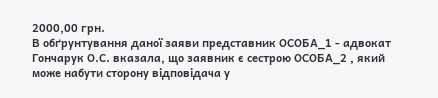2000,00 грн.
В обґрунтування даної заяви представник ОСОБА_1 - адвокат Гончарук О.С. вказала, що заявник є сестрою ОСОБА_2 , який може набути сторону відповідача у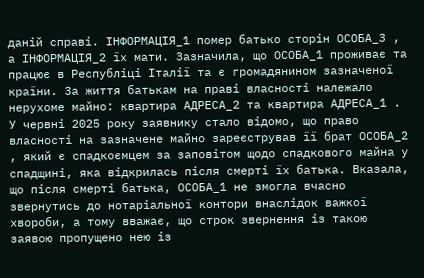даній справі. ІНФОРМАЦІЯ_1 помер батько сторін ОСОБА_3 , а ІНФОРМАЦІЯ_2 їх мати. Зазначила, що ОСОБА_1 проживає та працює в Республіці Італії та є громадянином зазначеної країни. За життя батькам на праві власності належало нерухоме майно: квартира АДРЕСА_2 та квартира АДРЕСА_1 . У червні 2025 року заявнику стало відомо, що право власності на зазначене майно зареєстрував її брат ОСОБА_2 , який є спадкоємцем за заповітом щодо спадкового майна у спадщині, яка відкрилась після смерті їх батька. Вказала, що після смерті батька, ОСОБА_1 не змогла вчасно звернутись до нотаріальної контори внаслідок важкої хвороби, а тому вважає, що строк звернення із такою заявою пропущено нею із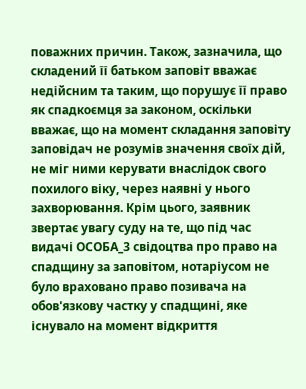поважних причин. Також, зазначила, що складений її батьком заповіт вважає недійсним та таким, що порушує її право як спадкоємця за законом, оскільки вважає, що на момент складання заповіту заповідач не розумів значення своїх дій, не міг ними керувати внаслідок свого похилого віку, через наявні у нього захворювання. Крім цього, заявник звертає увагу суду на те, що під час видачі ОСОБА_3 свідоцтва про право на спадщину за заповітом, нотаріусом не було враховано право позивача на обов'язкову частку у спадщині, яке існувало на момент відкриття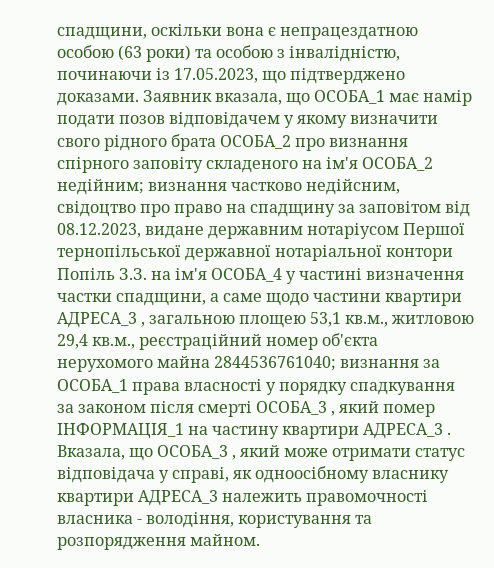спадщини, оскільки вона є непрацездатною особою (63 роки) та особою з інвалідністю, починаючи із 17.05.2023, що підтверджено доказами. Заявник вказала, що ОСОБА_1 має намір подати позов відповідачем у якому визначити свого рідного брата ОСОБА_2 про визнання спірного заповіту складеного на ім'я ОСОБА_2 недійним; визнання частково недійсним, свідоцтво про право на спадщину за заповітом від 08.12.2023, видане державним нотаріусом Першої тернопільської державної нотаріальної контори Попіль З.З. на ім'я ОСОБА_4 у частині визначення частки спадщини, а саме щодо частини квартири АДРЕСА_3 , загальною площею 53,1 кв.м., житловою 29,4 кв.м., реєстраційний номер об'єкта нерухомого майна 2844536761040; визнання за ОСОБА_1 права власності у порядку спадкування за законом після смерті ОСОБА_3 , який помер ІНФОРМАЦІЯ_1 на частину квартири АДРЕСА_3 . Вказала, що ОСОБА_3 , який може отримати статус відповідача у справі, як одноосібному власнику квартири АДРЕСА_3 належить правомочності власника - володіння, користування та розпорядження майном.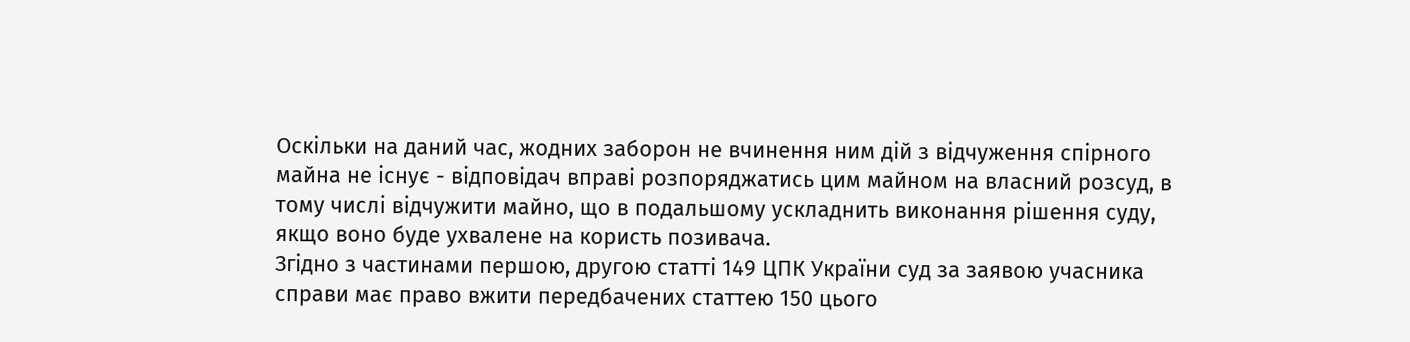Оскільки на даний час, жодних заборон не вчинення ним дій з відчуження спірного майна не існує - відповідач вправі розпоряджатись цим майном на власний розсуд, в тому числі відчужити майно, що в подальшому ускладнить виконання рішення суду, якщо воно буде ухвалене на користь позивача.
Згідно з частинами першою, другою статті 149 ЦПК України суд за заявою учасника справи має право вжити передбачених статтею 150 цього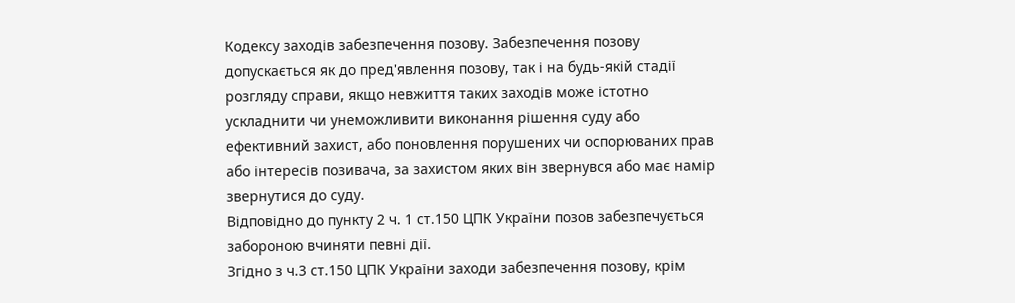Кодексу заходів забезпечення позову. Забезпечення позову допускається як до пред'явлення позову, так і на будь-якій стадії розгляду справи, якщо невжиття таких заходів може істотно ускладнити чи унеможливити виконання рішення суду або ефективний захист, або поновлення порушених чи оспорюваних прав або інтересів позивача, за захистом яких він звернувся або має намір звернутися до суду.
Відповідно до пункту 2 ч. 1 ст.150 ЦПК України позов забезпечується забороною вчиняти певні дії.
Згідно з ч.3 ст.150 ЦПК України заходи забезпечення позову, крім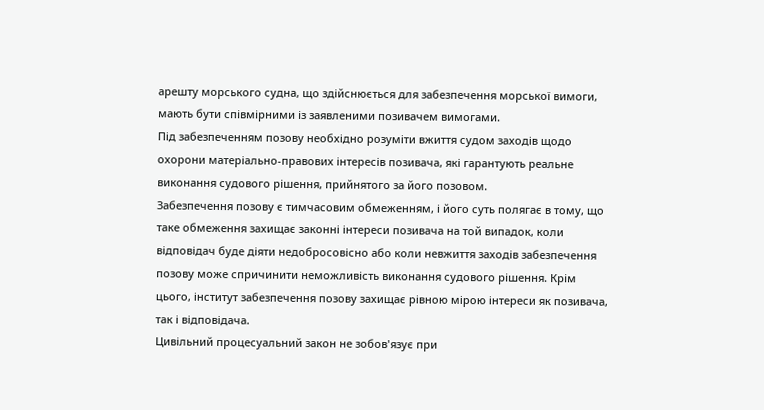арешту морського судна, що здійснюється для забезпечення морської вимоги, мають бути співмірними із заявленими позивачем вимогами.
Під забезпеченням позову необхідно розуміти вжиття судом заходів щодо охорони матеріально-правових інтересів позивача, які гарантують реальне виконання судового рішення, прийнятого за його позовом.
Забезпечення позову є тимчасовим обмеженням, і його суть полягає в тому, що таке обмеження захищає законні інтереси позивача на той випадок, коли відповідач буде діяти недобросовісно або коли невжиття заходів забезпечення позову може спричинити неможливість виконання судового рішення. Крім цього, інститут забезпечення позову захищає рівною мірою інтереси як позивача, так і відповідача.
Цивільний процесуальний закон не зобов'язує при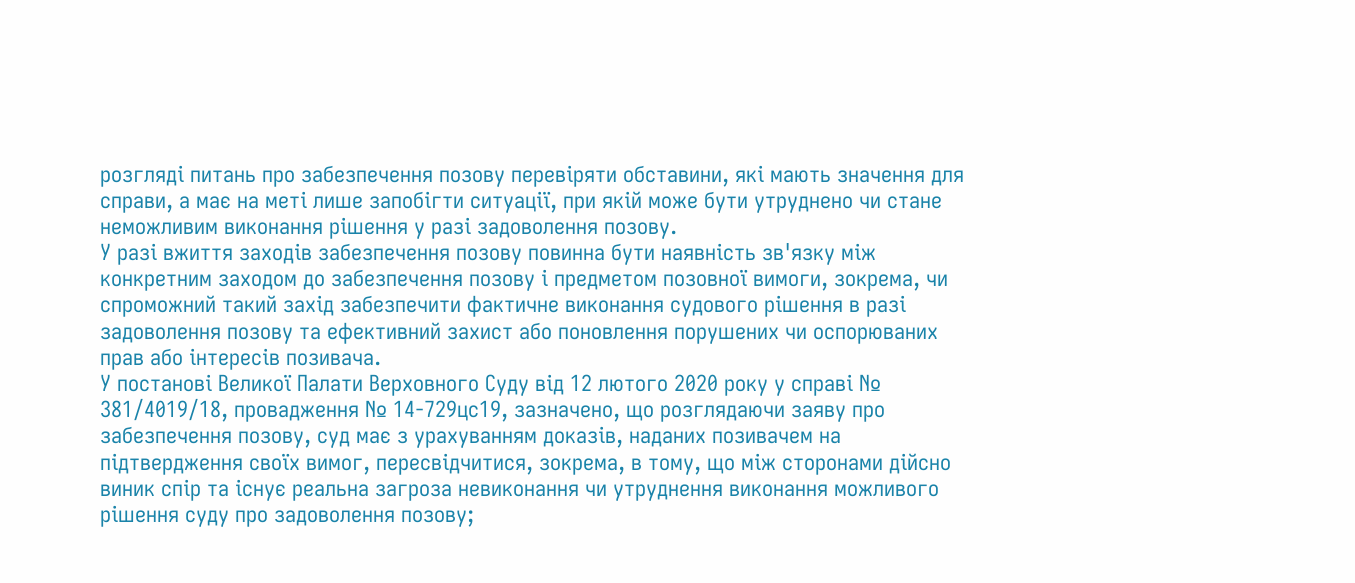розгляді питань про забезпечення позову перевіряти обставини, які мають значення для справи, а має на меті лише запобігти ситуації, при якій може бути утруднено чи стане неможливим виконання рішення у разі задоволення позову.
У разі вжиття заходів забезпечення позову повинна бути наявність зв'язку між конкретним заходом до забезпечення позову і предметом позовної вимоги, зокрема, чи спроможний такий захід забезпечити фактичне виконання судового рішення в разі задоволення позову та ефективний захист або поновлення порушених чи оспорюваних прав або інтересів позивача.
У постанові Великої Палати Верховного Суду від 12 лютого 2020 року у справі № 381/4019/18, провадження № 14-729цс19, зазначено, що розглядаючи заяву про забезпечення позову, суд має з урахуванням доказів, наданих позивачем на підтвердження своїх вимог, пересвідчитися, зокрема, в тому, що між сторонами дійсно виник спір та існує реальна загроза невиконання чи утруднення виконання можливого рішення суду про задоволення позову;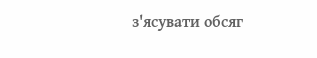з'ясувати обсяг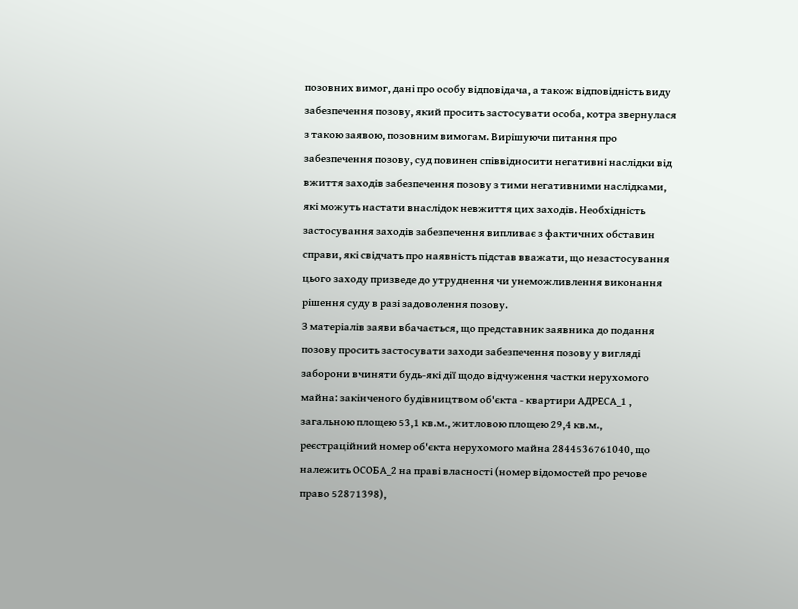позовних вимог, дані про особу відповідача, а також відповідність виду забезпечення позову, який просить застосувати особа, котра звернулася з такою заявою, позовним вимогам. Вирішуючи питання про забезпечення позову, суд повинен співвідносити негативні наслідки від вжиття заходів забезпечення позову з тими негативними наслідками, які можуть настати внаслідок невжиття цих заходів. Необхідність застосування заходів забезпечення випливає з фактичних обставин справи, які свідчать про наявність підстав вважати, що незастосування цього заходу призведе до утруднення чи унеможливлення виконання рішення суду в разі задоволення позову.
З матеріалів заяви вбачається, що представник заявника до подання позову просить застосувати заходи забезпечення позову у вигляді заборони вчиняти будь-які дії щодо відчуження частки нерухомого майна: закінченого будівництвом об'єкта - квартири АДРЕСА_1 , загальною площею 53,1 кв.м., житловою площею 29,4 кв.м., реєстраційний номер об'єкта нерухомого майна 2844536761040, що належить ОСОБА_2 на праві власності (номер відомостей про речове право 52871398),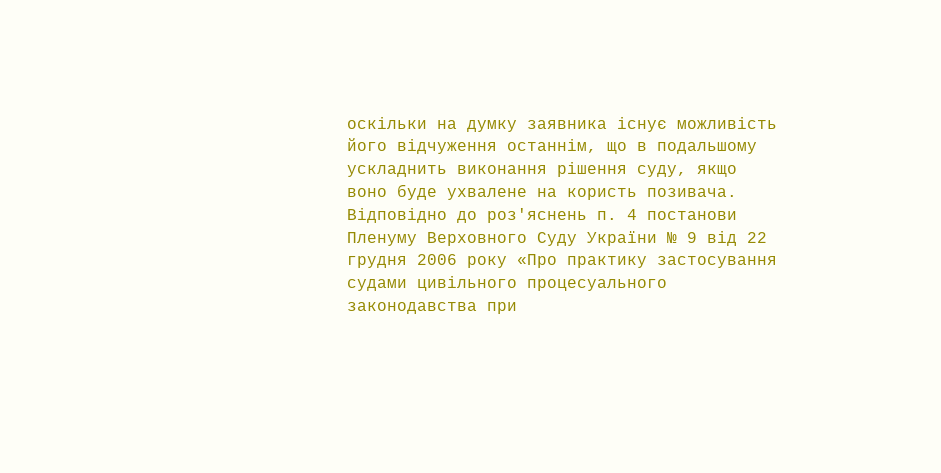оскільки на думку заявника існує можливість його відчуження останнім, що в подальшому ускладнить виконання рішення суду, якщо воно буде ухвалене на користь позивача.
Відповідно до роз'яснень п. 4 постанови Пленуму Верховного Суду України № 9 від 22 грудня 2006 року «Про практику застосування судами цивільного процесуального законодавства при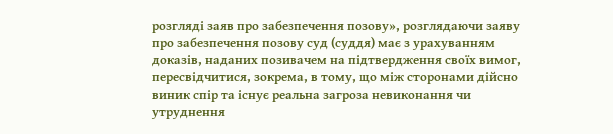розгляді заяв про забезпечення позову», розглядаючи заяву про забезпечення позову суд (суддя) має з урахуванням доказів, наданих позивачем на підтвердження своїх вимог, пересвідчитися, зокрема, в тому, що між сторонами дійсно виник спір та існує реальна загроза невиконання чи утруднення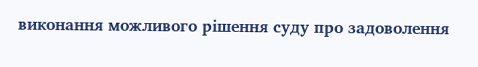виконання можливого рішення суду про задоволення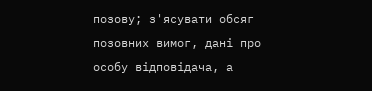позову; з'ясувати обсяг позовних вимог, дані про особу відповідача, а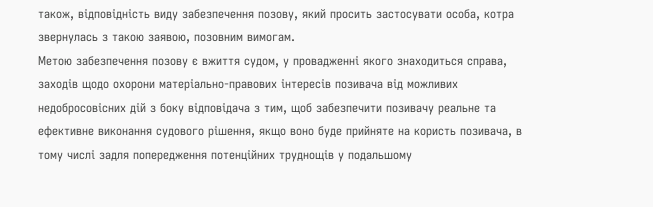також, відповідність виду забезпечення позову, який просить застосувати особа, котра звернулась з такою заявою, позовним вимогам.
Метою забезпечення позову є вжиття судом, у провадженні якого знаходиться справа, заходів щодо охорони матеріально-правових інтересів позивача від можливих недобросовісних дій з боку відповідача з тим, щоб забезпечити позивачу реальне та ефективне виконання судового рішення, якщо воно буде прийняте на користь позивача, в тому числі задля попередження потенційних труднощів у подальшому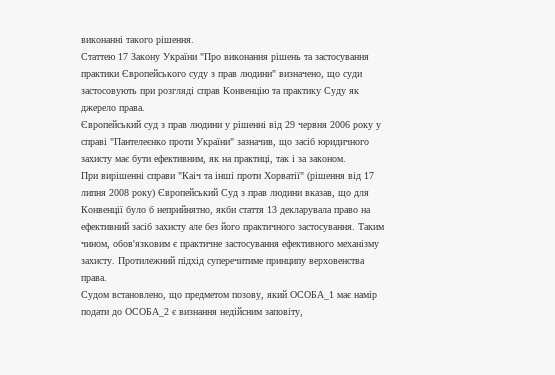виконанні такого рішення.
Статтею 17 Закону України "Про виконання рішень та застосування практики Європейського суду з прав людини" визначено, що суди застосовують при розгляді справ Конвенцію та практику Суду як джерело права.
Європейський суд з прав людини у рішенні від 29 червня 2006 року у справі "Пантелеєнко проти України" зазначив, що засіб юридичного захисту має бути ефективним, як на практиці, так і за законом.
При вирішенні справи "Каіч та інші проти Хорватії" (рішення від 17 липня 2008 року) Європейський Суд з прав людини вказав, що для Конвенції було б неприйнятно, якби стаття 13 декларувала право на ефективний засіб захисту але без його практичного застосування. Таким чином, обов'язковим є практичне застосування ефективного механізму захисту. Протилежний підхід суперечитиме принципу верховенства права.
Судом встановлено, що предметом позову, який ОСОБА_1 має намір подати до ОСОБА_2 є визнання недійсним заповіту,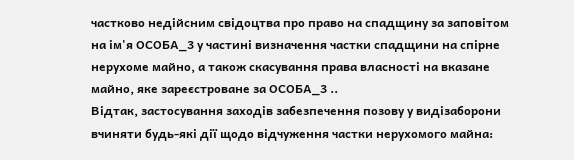частково недійсним свідоцтва про право на спадщину за заповітом на ім'я ОСОБА_3 у частині визначення частки спадщини на спірне нерухоме майно, а також скасування права власності на вказане майно, яке зареєстроване за ОСОБА_3 ..
Відтак, застосування заходів забезпечення позову у видізаборони вчиняти будь-які дії щодо відчуження частки нерухомого майна: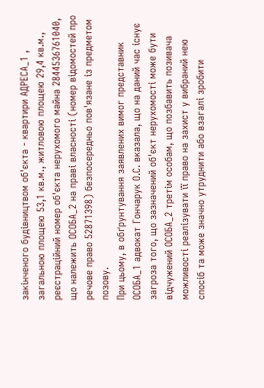закінченого будівництвом об'єкта - квартири АДРЕСА_1 , загальною площею 53,1 кв.м., житловою площею 29,4 кв.м., реєстраційний номер об'єкта нерухомого майна 2844536761040, що належить ОСОБА_2 на праві власності (номер відомостей про речове право 52871398) безпосередньо пов'язане із предметом позову.
При цьому, в обґрунтування заявлених вимог представник ОСОБА_1 адвокат Гончарук О.С. вказала, що на даний час існує загроза того, що зазначений об'єкт нерухомості може бути відчужений ОСОБА_2 третім особам, що позбавить позивача можливості реалізувати її право на захист у вибраний нею спосіб та може значно утруднити або взагалі зробити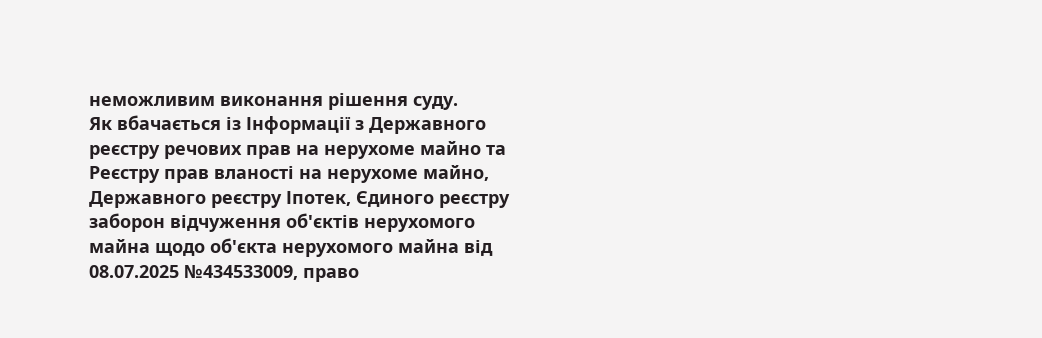неможливим виконання рішення суду.
Як вбачається із Інформації з Державного реєстру речових прав на нерухоме майно та Реєстру прав вланості на нерухоме майно, Державного реєстру Іпотек, Єдиного реєстру заборон відчуження об'єктів нерухомого майна щодо об'єкта нерухомого майна від 08.07.2025 №434533009, право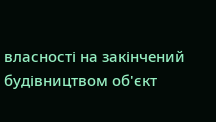власності на закінчений будівництвом об'єкт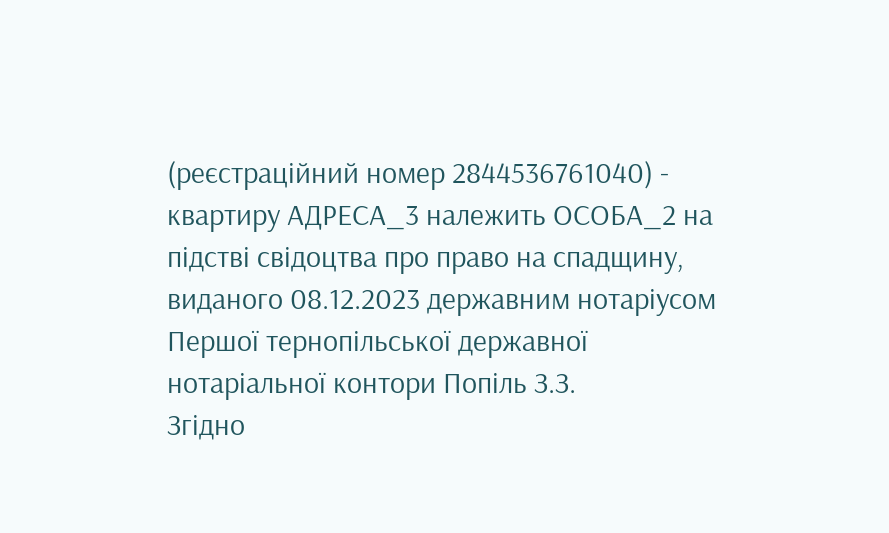(реєстраційний номер 2844536761040) - квартиру АДРЕСА_3 належить ОСОБА_2 на підстві свідоцтва про право на спадщину, виданого 08.12.2023 державним нотаріусом Першої тернопільської державної нотаріальної контори Попіль З.З.
Згідно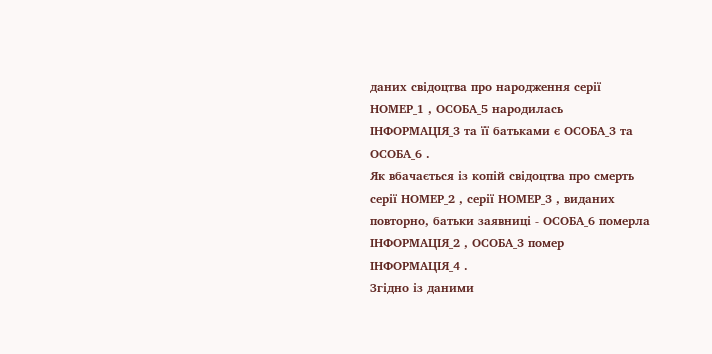даних свідоцтва про народження серії НОМЕР_1 , ОСОБА_5 народилась ІНФОРМАЦІЯ_3 та її батьками є ОСОБА_3 та ОСОБА_6 .
Як вбачається із копій свідоцтва про смерть серії НОМЕР_2 , серії НОМЕР_3 , виданих повторно, батьки заявниці - ОСОБА_6 померла ІНФОРМАЦІЯ_2 , ОСОБА_3 помер ІНФОРМАЦІЯ_4 .
Згідно із даними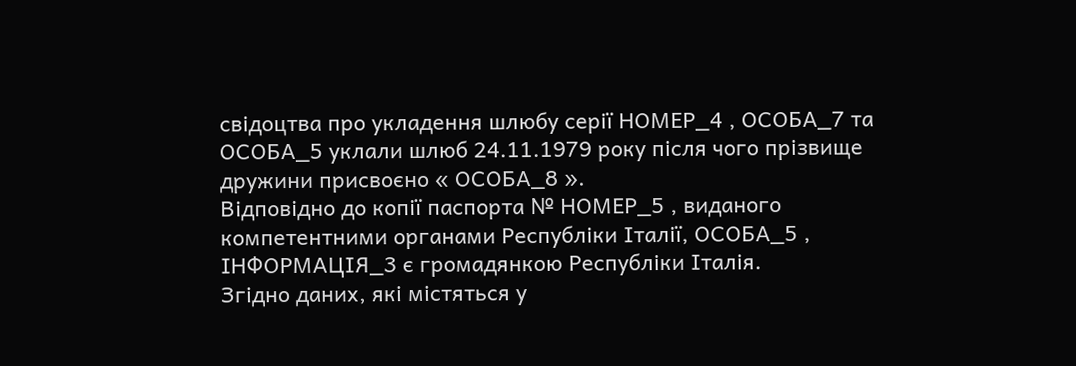свідоцтва про укладення шлюбу серії НОМЕР_4 , ОСОБА_7 та ОСОБА_5 уклали шлюб 24.11.1979 року після чого прізвище дружини присвоєно « ОСОБА_8 ».
Відповідно до копії паспорта № НОМЕР_5 , виданого компетентними органами Республіки Італії, ОСОБА_5 , ІНФОРМАЦІЯ_3 є громадянкою Республіки Італія.
Згідно даних, які містяться у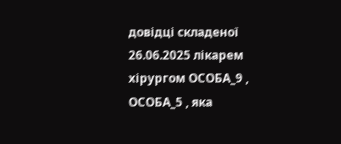довідці складеної 26.06.2025 лікарем хірургом ОСОБА_9 , ОСОБА_5 , яка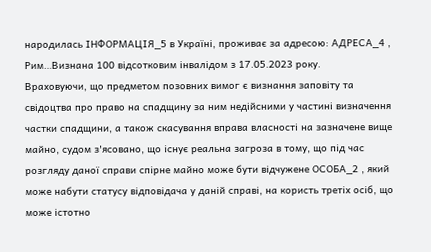народилась ІНФОРМАЦІЯ_5 в Україні, проживає за адресою: АДРЕСА_4 , Рим…Визнана 100 відсотковим інвалідом з 17.05.2023 року.
Враховуючи, що предметом позовних вимог є визнання заповіту та свідоцтва про право на спадщину за ним недійсними у частині визначення частки спадщини, а також скасування вправа власності на зазначене вище майно, судом з'ясовано, що існує реальна загроза в тому, що під час розгляду даної справи спірне майно може бути відчужене ОСОБА_2 , який може набути статусу відповідача у даній справі, на користь третіх осіб, що може істотно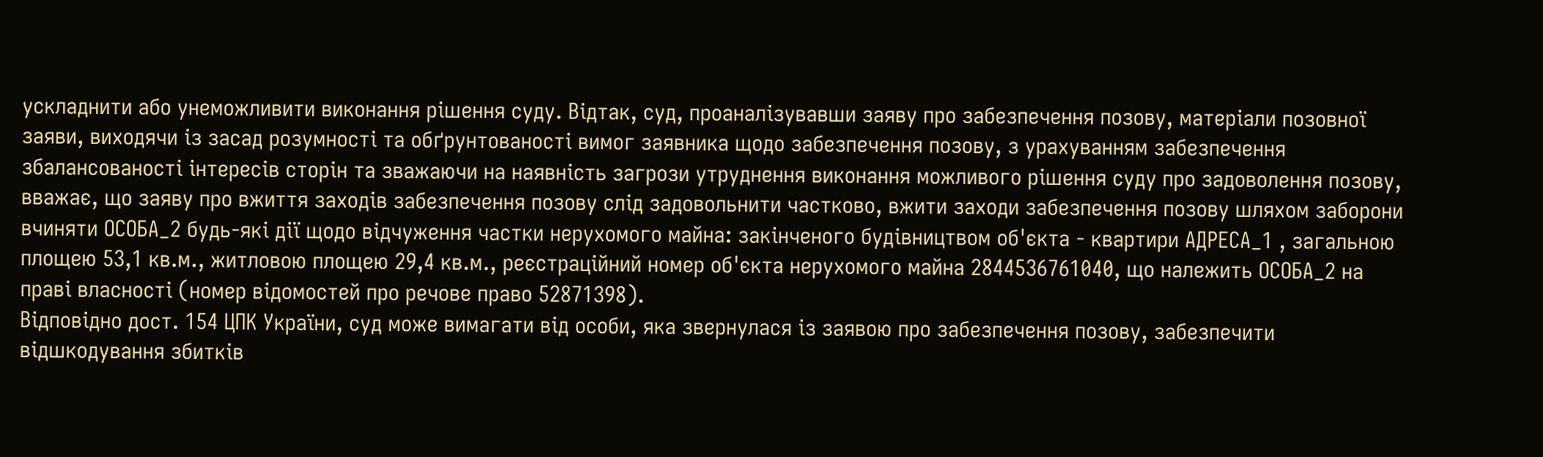ускладнити або унеможливити виконання рішення суду. Відтак, суд, проаналізувавши заяву про забезпечення позову, матеріали позовної заяви, виходячи із засад розумності та обґрунтованості вимог заявника щодо забезпечення позову, з урахуванням забезпечення збалансованості інтересів сторін та зважаючи на наявність загрози утруднення виконання можливого рішення суду про задоволення позову, вважає, що заяву про вжиття заходів забезпечення позову слід задовольнити частково, вжити заходи забезпечення позову шляхом заборони вчиняти ОСОБА_2 будь-які дії щодо відчуження частки нерухомого майна: закінченого будівництвом об'єкта - квартири АДРЕСА_1 , загальною площею 53,1 кв.м., житловою площею 29,4 кв.м., реєстраційний номер об'єкта нерухомого майна 2844536761040, що належить ОСОБА_2 на праві власності (номер відомостей про речове право 52871398).
Відповідно дост. 154 ЦПК України, суд може вимагати від особи, яка звернулася із заявою про забезпечення позову, забезпечити відшкодування збитків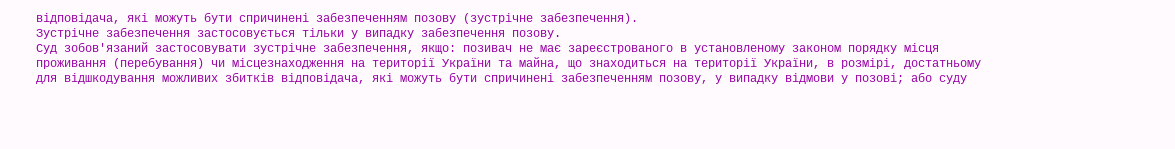відповідача, які можуть бути спричинені забезпеченням позову (зустрічне забезпечення).
Зустрічне забезпечення застосовується тільки у випадку забезпечення позову.
Суд зобов'язаний застосовувати зустрічне забезпечення, якщо: позивач не має зареєстрованого в установленому законом порядку місця проживання (перебування) чи місцезнаходження на території України та майна, що знаходиться на території України, в розмірі, достатньому для відшкодування можливих збитків відповідача, які можуть бути спричинені забезпеченням позову, у випадку відмови у позові; або суду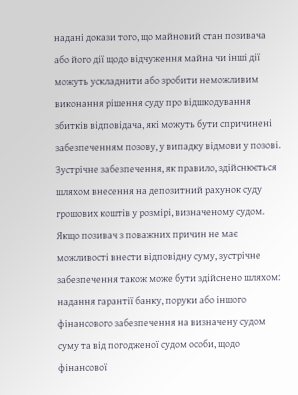надані докази того, що майновий стан позивача або його дії щодо відчуження майна чи інші дії можуть ускладнити або зробити неможливим виконання рішення суду про відшкодування збитків відповідача, які можуть бути спричинені забезпеченням позову, у випадку відмови у позові.
Зустрічне забезпечення, як правило, здійснюється шляхом внесення на депозитний рахунок суду грошових коштів у розмірі, визначеному судом.
Якщо позивач з поважних причин не має можливості внести відповідну суму, зустрічне забезпечення також може бути здійснено шляхом: надання гарантії банку, поруки або іншого фінансового забезпечення на визначену судом суму та від погодженої судом особи, щодо фінансової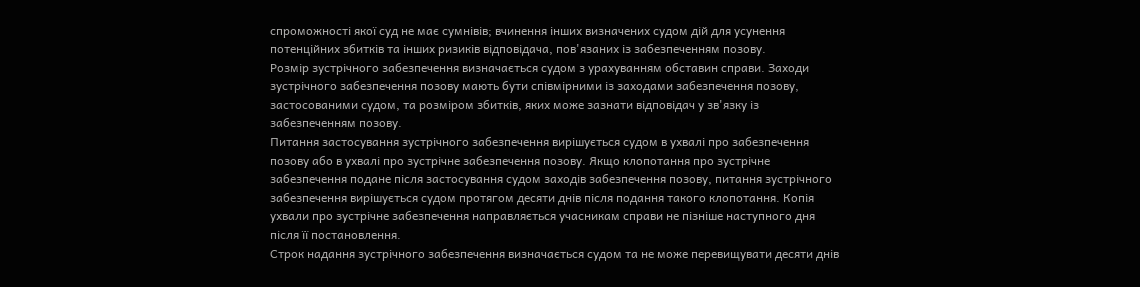спроможності якої суд не має сумнівів; вчинення інших визначених судом дій для усунення потенційних збитків та інших ризиків відповідача, пов'язаних із забезпеченням позову.
Розмір зустрічного забезпечення визначається судом з урахуванням обставин справи. Заходи зустрічного забезпечення позову мають бути співмірними із заходами забезпечення позову, застосованими судом, та розміром збитків, яких може зазнати відповідач у зв'язку із забезпеченням позову.
Питання застосування зустрічного забезпечення вирішується судом в ухвалі про забезпечення позову або в ухвалі про зустрічне забезпечення позову. Якщо клопотання про зустрічне забезпечення подане після застосування судом заходів забезпечення позову, питання зустрічного забезпечення вирішується судом протягом десяти днів після подання такого клопотання. Копія ухвали про зустрічне забезпечення направляється учасникам справи не пізніше наступного дня після її постановлення.
Строк надання зустрічного забезпечення визначається судом та не може перевищувати десяти днів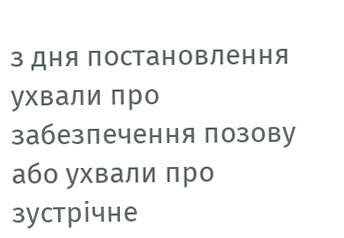з дня постановлення ухвали про забезпечення позову або ухвали про зустрічне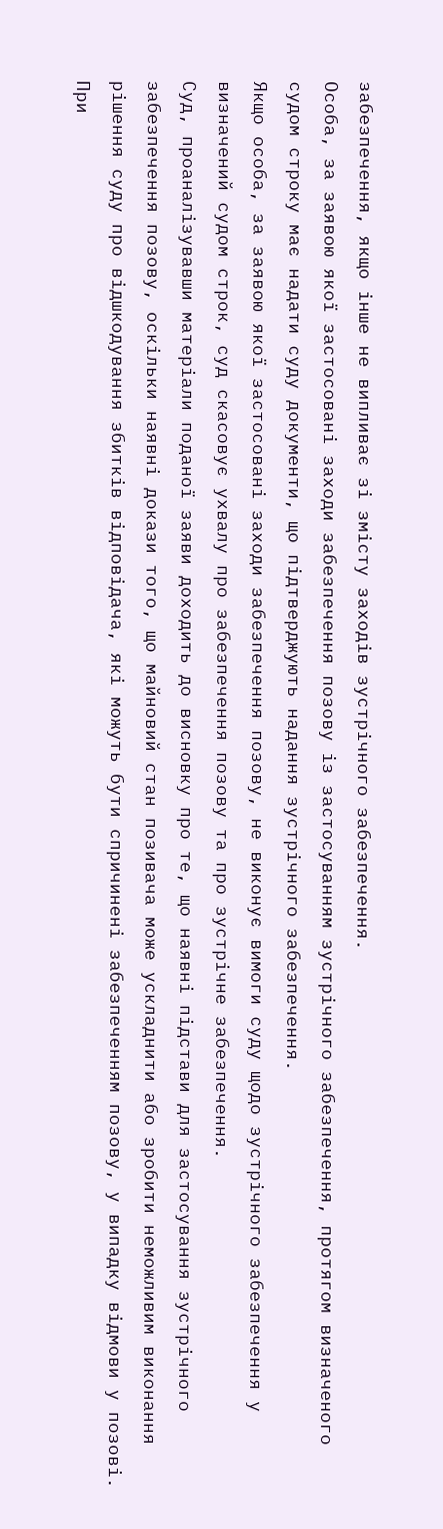забезпечення, якщо інше не випливає зі змісту заходів зустрічного забезпечення.
Особа, за заявою якої застосовані заходи забезпечення позову із застосуванням зустрічного забезпечення, протягом визначеного судом строку має надати суду документи, що підтверджують надання зустрічного забезпечення.
Якщо особа, за заявою якої застосовані заходи забезпечення позову, не виконує вимоги суду щодо зустрічного забезпечення у визначений судом строк, суд скасовує ухвалу про забезпечення позову та про зустрічне забезпечення.
Суд, проаналізувавши матеріали поданої заяви доходить до висновку про те, що наявні підстави для застосування зустрічного забезпечення позову, оскільки наявні докази того, що майновий стан позивача може ускладнити або зробити неможливим виконання рішення суду про відшкодування збитків відповідача, які можуть бути спричинені забезпеченням позову, у випадку відмови у позові. При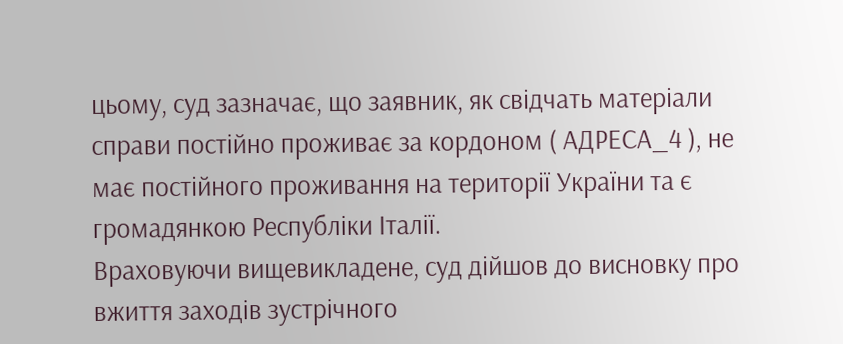цьому, суд зазначає, що заявник, як свідчать матеріали справи постійно проживає за кордоном ( АДРЕСА_4 ), не має постійного проживання на території України та є громадянкою Республіки Італії.
Враховуючи вищевикладене, суд дійшов до висновку про вжиття заходів зустрічного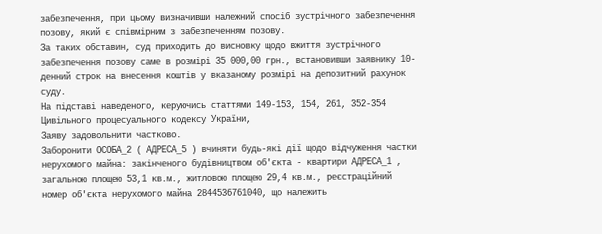забезпечення, при цьому визначивши належний спосіб зустрічного забезпечення позову, який є співмірним з забезпеченням позову.
За таких обставин, суд приходить до висновку щодо вжиття зустрічного забезпечення позову саме в розмірі 35 000,00 грн., встановивши заявнику 10-денний строк на внесення коштів у вказаному розмірі на депозитний рахунок суду.
На підставі наведеного, керуючись статтями 149-153, 154, 261, 352-354 Цивільного процесуального кодексу України,
Заяву задовольнити частково.
Заборонити ОСОБА_2 ( АДРЕСА_5 ) вчиняти будь-які дії щодо відчуження частки нерухомого майна: закінченого будівництвом об'єкта - квартири АДРЕСА_1 , загальною площею 53,1 кв.м., житловою площею 29,4 кв.м., реєстраційний номер об'єкта нерухомого майна 2844536761040, що належить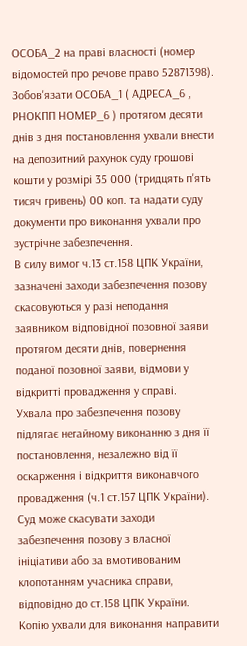ОСОБА_2 на праві власності (номер відомостей про речове право 52871398).
Зобов'язати ОСОБА_1 ( АДРЕСА_6 , РНОКПП НОМЕР_6 ) протягом десяти днів з дня постановлення ухвали внести на депозитний рахунок суду грошові кошти у розмірі 35 000 (тридцять п'ять тисяч гривень) 00 коп. та надати суду документи про виконання ухвали про зустрічне забезпечення.
В силу вимог ч.13 ст.158 ЦПК України, зазначені заходи забезпечення позову скасовуються у разі неподання заявником відповідної позовної заяви протягом десяти днів, повернення поданої позовної заяви, відмови у відкритті провадження у справі.
Ухвала про забезпечення позову підлягає негайному виконанню з дня її постановлення, незалежно від її оскарження і відкриття виконавчого провадження (ч.1 ст.157 ЦПК України).
Суд може скасувати заходи забезпечення позову з власної ініціативи або за вмотивованим клопотанням учасника справи, відповідно до ст.158 ЦПК України.
Копію ухвали для виконання направити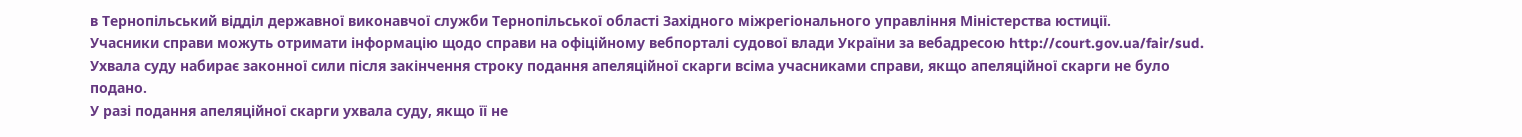в Тернопільський відділ державної виконавчої служби Тернопільської області Західного міжрегіонального управління Міністерства юстиції.
Учасники справи можуть отримати інформацію щодо справи на офіційному вебпорталі судової влади України за вебадресою http://court.gov.ua/fair/sud.
Ухвала суду набирає законної сили після закінчення строку подання апеляційної скарги всіма учасниками справи, якщо апеляційної скарги не було подано.
У разі подання апеляційної скарги ухвала суду, якщо її не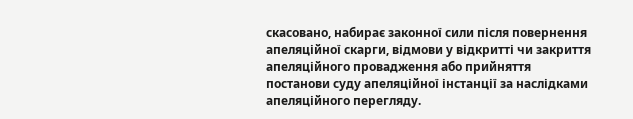скасовано, набирає законної сили після повернення апеляційної скарги, відмови у відкритті чи закриття апеляційного провадження або прийняття постанови суду апеляційної інстанції за наслідками апеляційного перегляду.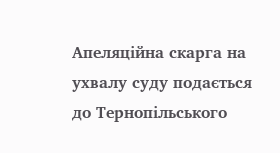Апеляційна скарга на ухвалу суду подається до Тернопільського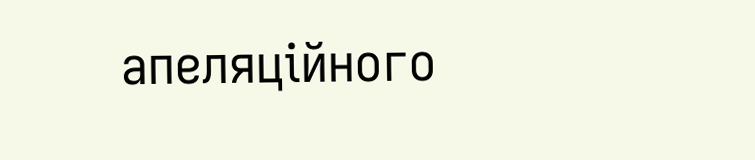апеляційного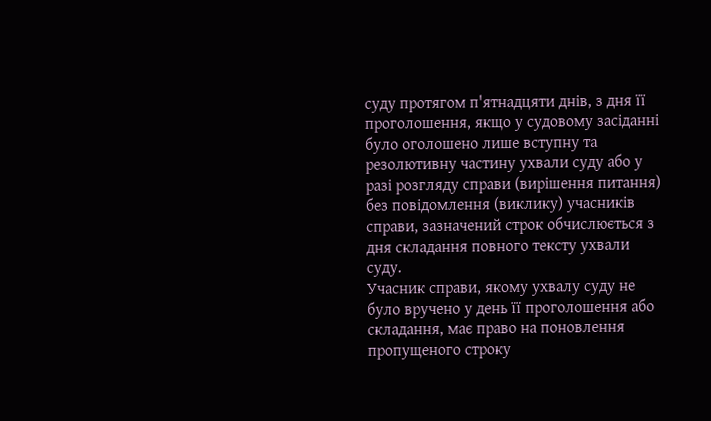суду протягом п'ятнадцяти днів, з дня її проголошення, якщо у судовому засіданні було оголошено лише вступну та резолютивну частину ухвали суду або у разі розгляду справи (вирішення питання) без повідомлення (виклику) учасників справи, зазначений строк обчислюється з дня складання повного тексту ухвали суду.
Учасник справи, якому ухвалу суду не було вручено у день її проголошення або складання, має право на поновлення пропущеного строку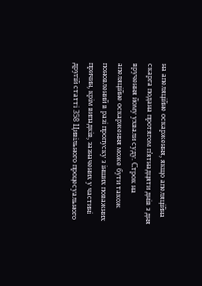на апеляційне оскарження, якщо апеляційна скарга подана протягом п'ятнадцяти днів з дня вручення йому ухвали суду. Строк на апеляційне оскарження може бути також поновлений в разі пропуску з інших поважних причин, крім випадків, зазначених у частині другій статті 358 Цивільного процесуального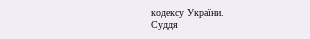кодексу України.
Суддя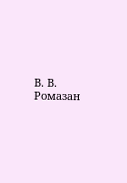В. В. Ромазан